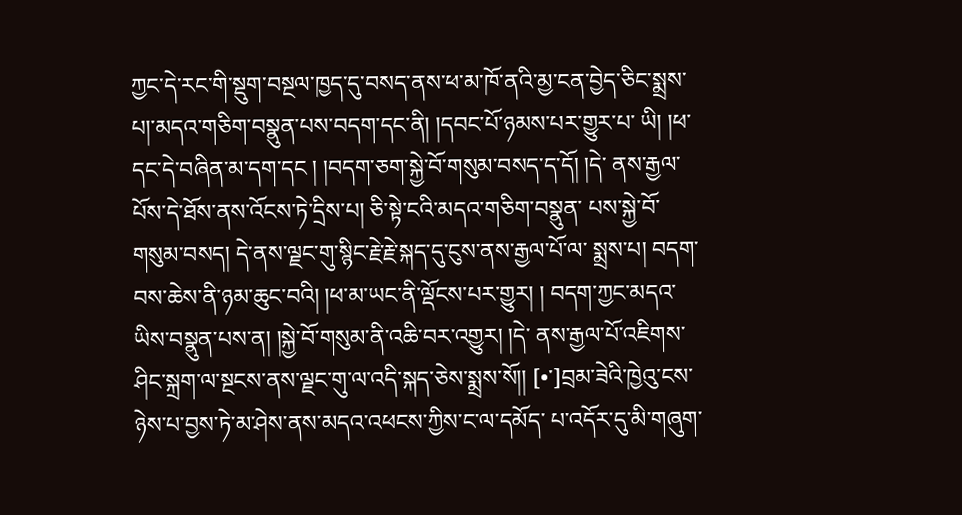ཀྱང་དེ་རང་གི་སྡུག་བསྔལ་ཁྱད་དུ་བསད་ནས་ཕ་མ་ཁོ་ནའི་མྱ་ངན་བྱེད་ཅིང་སྨྲས་ པ།་མདའ་གཅིག་བསྣུན་པས་བདག་དང་ནི། །དབང་པོ་ཉམས་པར་གྱུར་པ་ ཡི། །ཕ་དང་དེ་བཞིན་མ་དག་དང ། །བདག་ཅག་སྐྱེ་བོ་གསུམ་བསད་ད་དོ། །དེ་ ནས་རྒྱལ་པོས་དེ་ཐོས་ནས་འོངས་ཏེ་དྲིས་པ། ཅི་སྟེ་ངའི་མདའ་གཅིག་བསྣུན་ པས་སྐྱེ་བོ་གསུམ་བསད། དེ་ནས་ལྗང་གུ་སྙིང་རྗེ་རྗེ་སྐད་དུ་ངུས་ནས་རྒྱལ་པོ་ལ་ སྨྲས་པ། བདག་བས་ཆེས་ནི་ཉམ་ཆུང་བའི། །ཕ་མ་ཡང་ནི་ལྡོངས་པར་གྱུར། ། བདག་ཀྱང་མདའ་ཡིས་བསྣུན་པས་ན། །སྐྱེ་བོ་གསུམ་ནི་འཆི་བར་འགྱུར། །དེ་ ནས་རྒྱལ་པོ་འཇིགས་ཤིང་སྐྲག་ལ་སྔངས་ནས་ལྗང་གུ་ལ་འདི་སྐད་ཅེས་སྨྲས་སོ།། [•་]བྲམ་ཟེའི་ཁྱེའུ་ངས་ཉེས་པ་བྱས་ཏེ་མ་ཤེས་ནས་མདའ་འཕངས་ཀྱིས་ང་ལ་དམོད་ པ་འདོར་དུ་མི་གཞུག་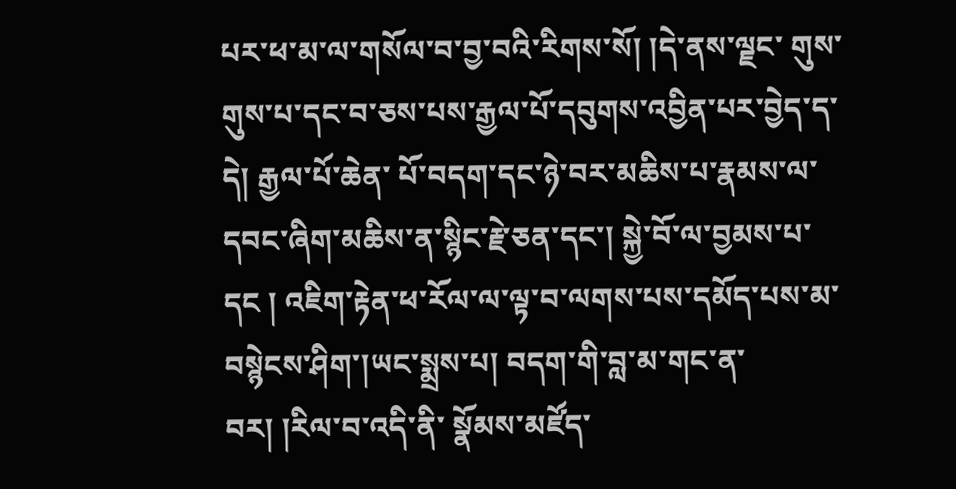པར་ཕ་མ་ལ་གསོལ་བ་བྱ་བའི་རིགས་སོ། །དེ་ནས་ལྗང་ གུས་གུས་པ་དང་བ་ཅས་པས་རྒྱལ་པོ་དབུགས་འབྱིན་པར་བྱེད་ད་དེ། རྒྱལ་པོ་ཆེན་ པོ་བདག་དང་ཉེ་བར་མཆིས་པ་རྣམས་ལ་དབང་ཞིག་མཆིས་ན་སྙིང་རྗེ་ཅན་དང་། སྐྱེ་བོ་ལ་བྱམས་པ་དང ། འཇིག་རྟེན་ཕ་རོལ་ལ་ལྟ་བ་ལགས་པས་དམོད་པས་མ་ བསྙེངས་ཤིག་།ཡང་སྨྲས་པ། བདག་གི་བླ་མ་གང་ན་བར། །རིལ་བ་འདི་ནི་ སྣོམས་མཛོད་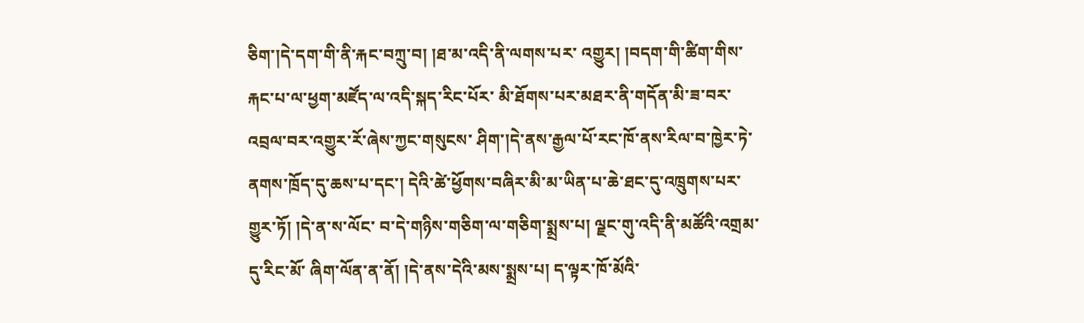ཅིག་།དེ་དག་གི་ནི་རྐང་བཀྲུ་བ། །ཐ་མ་འདི་ནི་ལགས་པར་ འགྱུར། །བདག་གི་ཚིག་གིས་རྐང་པ་ལ་ཕྱག་མཛོད་ལ་འདི་སྐད་རིང་པོར་ མི་ཐོགས་པར་མཐར་ནི་གདོན་མི་ཟ་བར་འབྲལ་བར་འགྱུར་རོ་ཞེས་ཀྱང་གསུངས་ ཤིག་།དེ་ནས་རྒྱལ་པོ་རང་ཁོ་ནས་རིལ་བ་ཁྱེར་ཏེ་ནགས་ཁྲོད་དུ་ཆས་པ་དང་། དེའི་ཚེ་ཕྱོགས་བཞིར་མི་མ་ཡིན་པ་ཆེ་ཐང་དུ་འཁྲུགས་པར་གྱུར་ཏོ། །དེ་ན་ས་ལོང་ བ་དེ་གཉིས་གཅིག་ལ་གཅིག་སྨྲས་པ། ལྗང་གུ་འདི་ནི་མཚོའི་འགྲམ་དུ་རིང་མོ་ ཞིག་ལོན་ན་ནོ། །དེ་ནས་དེའི་མས་སྨྲས་པ། ད་ལྟར་ཁོ་མོའི་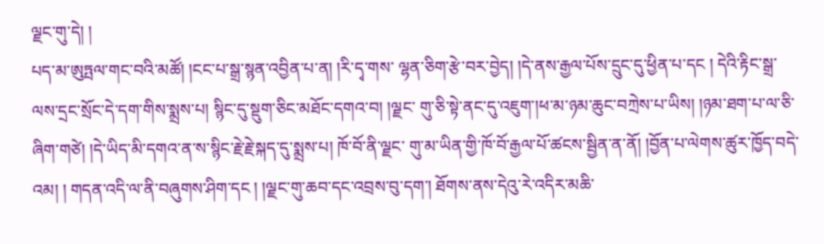ལྗང་གུ་དེ། །
པད་མ་ཨུཏྤལ་གང་བའི་མཚོ། །ངང་པ་སྒྲ་སྙན་འབྱིན་པ་ན། །རི་དྭ་གས་ ལྷན་ཅིག་རྩེ་བར་བྱེད། །དེ་ནས་རྒྱལ་པོས་དྲུང་དུ་ཕྱིན་པ་དང ། དེའི་རྟིང་སྒྲ་ ལས་དྲང་སྲོང་དེ་དག་གིས་སྨྲས་པ། སྙིང་དུ་སྡུག་ཅིང་མཐོང་དགའ་བ། །ལྗང་ གུ་ཅི་སྟེ་ནང་དུ་འཇུག་།ཕ་མ་ཉམ་ཆུང་བཀྲེས་པ་ཡིས། །ཉམ་ཐག་པ་ལ་ཅི་ ཞིག་གཙེ། །དེ་ཡིད་མི་དགའ་ན་ས་སྙིང་རྗེ་རྗེ་སྐད་དུ་སྨྲས་པ། ཁོ་བོ་ནི་ལྗང་ གུ་མ་ཡིན་གྱི་ཁོ་བོ་རྒྱལ་པོ་ཚངས་སྦྱིན་ན་ནོ། །བྱོན་པ་ལེགས་ཚུར་ཁྱོད་བདེ་འམ། ། གདན་འདི་ལ་ནི་བཞུགས་ཤིག་དང ། །ལྗང་གུ་ཆབ་དང་འབྲས་བུ་དག་། ཐོགས་ནས་དེའུ་རེ་འདིར་མཆི་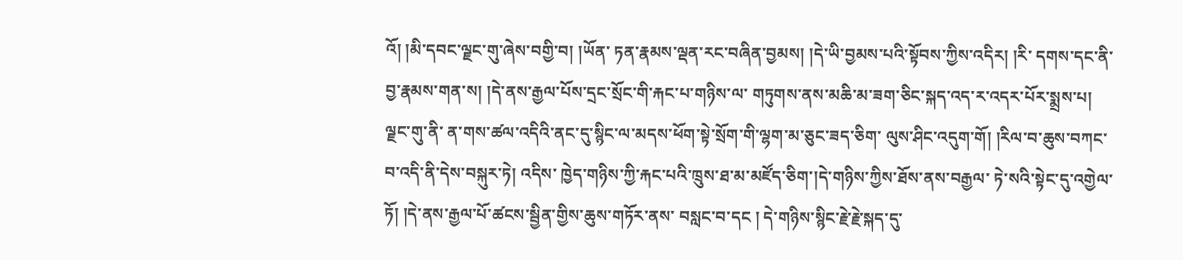འོ། །མི་དབང་ལྗང་གུ་ཞེས་བགྱི་བ། །ཡོན་ ཏན་རྣམས་ལྡན་རང་བཞིན་བྱམས། །དེ་ཡི་བྱམས་པའི་སྟོབས་ཀྱིས་འདིར། །རི་ དགས་དང་ནི་བྱ་རྣམས་གན་ས། །དེ་ནས་རྒྱལ་པོས་དྲང་སྲོང་གི་རྐང་པ་གཉིས་ལ་ གཏུགས་ནས་མཆི་མ་ཟག་ཅིང་སྐད་འད་ར་འདར་པོར་སྨྲས་པ། ལྗང་གུ་ནི་ ན་གས་ཚལ་འདིའི་ནང་དུ་སྙིང་ལ་མདས་ཕོག་སྟེ་སྲོག་གི་ལྷག་མ་ཅུང་ཟད་ཅིག་ ལུས་ཤིང་འདུག་གོ། །རིལ་བ་ཆུས་བཀང་བ་འདི་ནི་དེས་བསྐུར་ཏེ། འདིས་ ཁྱེད་གཉིས་ཀྱི་རྐང་པའི་ཁྲུས་ཐ་མ་མཛོད་ཅིག་།དེ་གཉིས་ཀྱིས་ཐོས་ནས་བརྒྱལ་ ཏེ་སའི་སྟེང་དུ་འགྱེལ་ཏོ། །དེ་ནས་རྒྱལ་པོ་ཚངས་སྦྱིན་གྱིས་ཆུས་གཏོར་ནས་ བསླང་བ་དང ། དེ་གཉིས་སྙིང་རྗེ་རྗེ་སྐད་དུ་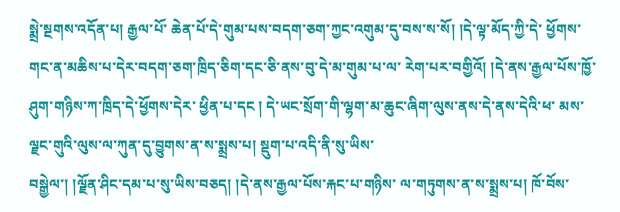སྨྲེ་སྔགས་འདོན་པ། རྒྱལ་པོ་ ཆེན་པོ་དེ་གུམ་པས་བདག་ཅག་ཀྱང་འགུམ་དུ་བས་ས་སོ། །དེ་ལྟ་མོད་ཀྱི་དེ་ ཕྱོགས་གང་ན་མཆིས་པ་དེར་བདག་ཅག་ཁྲིད་ཅིག་དང་ཅི་ནས་བུ་དེ་མ་གུམ་པ་ལ་ རེག་པར་བགྱིའོ། །དེ་ནས་རྒྱལ་པོས་ཁྱོ་ཤུག་གཉིས་ཀ་ཁྲིད་དེ་ཕྱོགས་དེར་ ཕྱིན་པ་དང ། དེ་ཡང་སྲོག་གི་ལྷག་མ་ཆུང་ཞིག་ལུས་ནས་དེ་ནས་དེའི་ཕ་ མས་ལྗང་གུའི་ལུས་ལ་ཀུན་དུ་བྱུགས་ན་ས་སྨྲས་པ། སྡུག་པ་འདི་ནི་སུ་ཡིས་
བསྒྱེལ་། །ལྗོན་ཤིང་དམ་པ་སུ་ཡིས་བཅད། །དེ་ནས་རྒྱལ་པོས་རྐང་པ་གཉིས་ ལ་གཏུགས་ན་ས་སྨྲས་པ། ཁོ་བོས་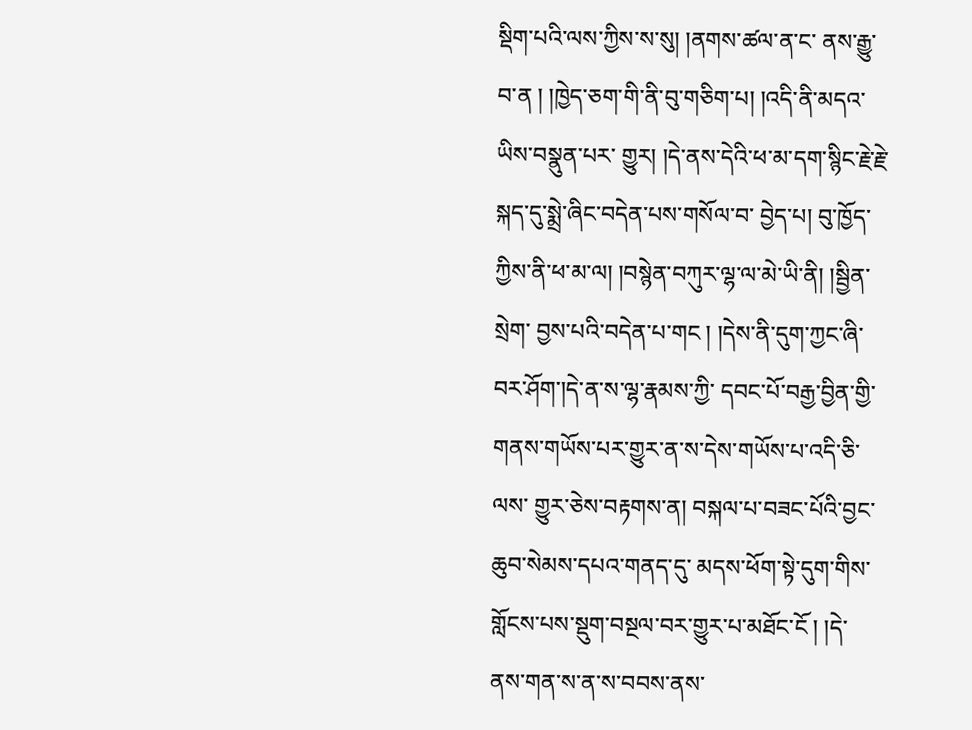སྡིག་པའི་ལས་ཀྱིས་ས་སུ། །ནགས་ཚལ་ན་ང་ ནས་རྒྱུ་བ་ན ། །ཁྱེད་ཅག་གི་ནི་བུ་གཅིག་པ། །འདི་ནི་མདའ་ཡིས་བསྣུན་པར་ གྱུར། །དེ་ནས་དེའི་ཕ་མ་དག་སྙིང་རྗེ་རྗེ་སྐད་དུ་སྨྲེ་ཞིང་བདེན་པས་གསོལ་བ་ བྱེད་པ། བུ་ཁྱོད་ཀྱིས་ནི་ཕ་མ་ལ། །བསྙེན་བཀུར་ལྷ་ལ་མེ་ཡི་ནི། །སྦྱིན་སྲེག་ བྱས་པའི་བདེན་པ་གང ། །དེས་ནི་དུག་ཀྱང་ཞི་བར་ཤོག་།དེ་ན་ས་ལྷ་རྣམས་ཀྱི་ དབང་པོ་བརྒྱ་བྱིན་གྱི་གནས་གཡོས་པར་གྱུར་ན་ས་དེས་གཡོས་པ་འདི་ཅི་ལས་ གྱུར་ཅེས་བརྟགས་ན། བསྐལ་པ་བཟང་པོའི་བྱང་ཆུབ་སེམས་དཔའ་གནད་དུ་ མདས་ཕོག་སྟེ་དུག་གིས་གློངས་པས་སྡུག་བསྔལ་བར་གྱུར་པ་མཐོང་ངོ ། །དེ་ ནས་གན་ས་ན་ས་བབས་ནས་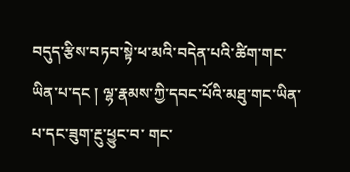བདུད་རྩིས་བཏབ་སྟེ་ཕ་མའི་བདེན་པའི་ཚིག་གང་ ཡིན་པ་དང ། ལྷ་རྣམས་ཀྱི་དབང་པོའི་མཐུ་གང་ཡིན་པ་དང་ཟུག་རྔུ་ཕྱུང་བ་ གང་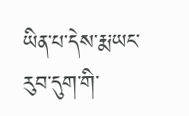ཡིན་པ་དེས་རྨ་ཡང་རུབ་དུག་གི་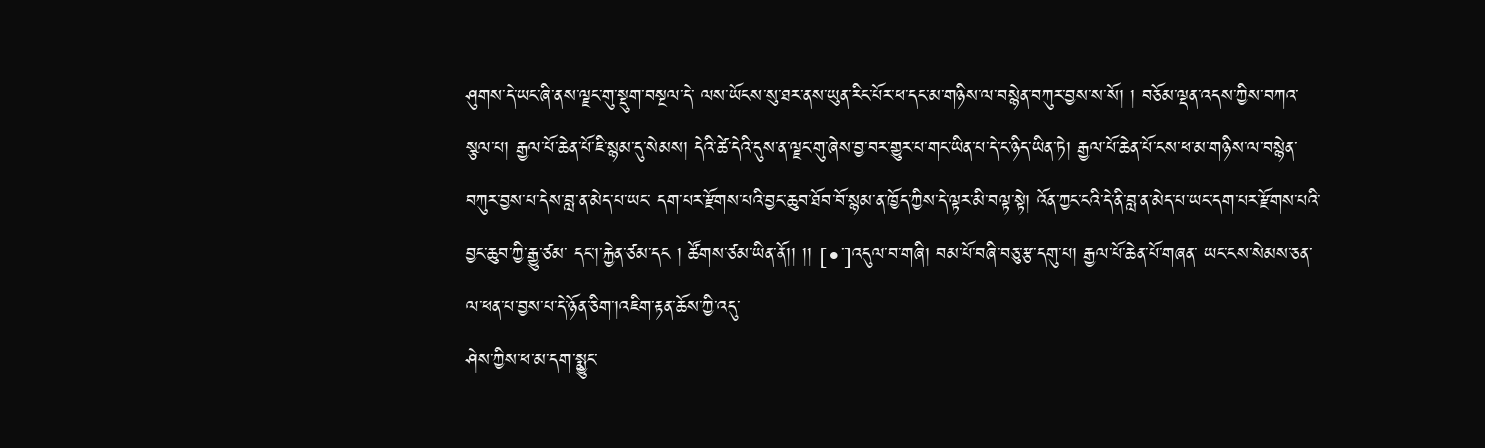ཤུགས་དེ་ཡང་ཞི་ནས་ལྗང་གུ་སྡུག་བསྔལ་དེ་ ལས་ཡོངས་སུ་ཐར་ནས་ཡུན་རིང་པོར་ཕ་དང་མ་གཉིས་ལ་བསྙེན་བཀུར་བྱས་ས་སོ། ། བཅོམ་ལྡན་འདས་ཀྱིས་བཀའ་སྩལ་པ། རྒྱལ་པོ་ཆེན་པོ་ཇི་སྙམ་དུ་སེམས། དེའི་ཚེ་དེའི་དུས་ན་ལྗང་གུ་ཞེས་བྱ་བར་གྱུར་པ་གང་ཡིན་པ་དེ་ང་ཉིད་ཡིན་ཏེ། རྒྱལ་པོ་ཆེན་པོ་ངས་ཕ་མ་གཉིས་ལ་བསྙེན་བཀུར་བྱས་པ་དེས་བླ་ན་མེད་པ་ཡང་ དག་པར་རྫོགས་པའི་བྱང་ཆུབ་ཐོབ་བོ་སྙམ་ན་ཁྱོད་ཀྱིས་དེ་ལྟར་མི་བལྟ་སྟེ། འོན་ཀྱང་ངའི་དེ་ནི་བླ་ན་མེད་པ་ཡང་དག་པར་རྫོགས་པའི་བྱང་ཆུབ་ཀྱི་རྒྱུ་ཙམ་ དང་།་རྐྱེན་ཙམ་དང ། ཚོགས་ཙམ་ཡིན་ནོ།། །། [•་]འདུལ་བ་གཞི། བམ་པོ་བཞི་བཅུ་རྩ་དགུ་པ། རྒྱལ་པོ་ཆེན་པོ་གཞན་ ཡང་ངས་སེམས་ཅན་ལ་ཕན་པ་བྱས་པ་དེ་ཉོན་ཅིག་།འཇིག་རྟན་ཆོས་ཀྱི་འདུ་
ཤེས་ཀྱིས་ཕ་མ་དག་སྨྱུང་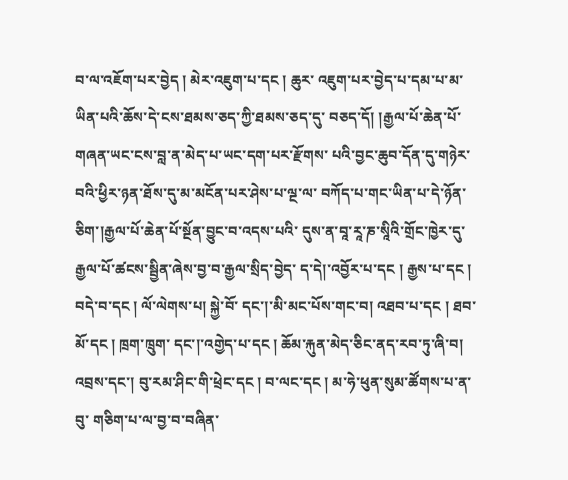བ་ལ་འཇོག་པར་བྱེད ། མེར་འཇུག་པ་དང ། ཆུར་ འཇུག་པར་བྱེད་པ་དམ་པ་མ་ཡིན་པའི་ཆོས་དེ་ངས་ཐམས་ཅད་ཀྱི་ཐམས་ཅད་དུ་ བཅད་དོ། །རྒྱལ་པོ་ཆེན་པོ་གཞན་ཡང་ངས་བླ་ན་མེད་པ་ཡང་དག་པར་རྫོགས་ པའི་བྱང་ཆུབ་དོན་དུ་གཉེར་བའི་ཕྱིར་ཉན་ཐོས་དུ་མ་མངོན་པར་ཤེས་པ་ལྔ་ལ་ བཀོད་པ་གང་ཡིན་པ་དེ་ཉོན་ཅིག་།རྒྱལ་པོ་ཆེན་པོ་སྔོན་བྱུང་བ་འདས་པའི་ དུས་ན་བཱ་རཱ་ཎ་སཱིའི་གྲོང་ཁྱེར་དུ་རྒྱལ་པོ་ཚངས་སྦྱིན་ཞེས་བྱ་བ་རྒྱལ་སྲིད་བྱེད་ ད་དེ།་འབྱོར་པ་དང ། རྒྱས་པ་དང ། བདེ་བ་དང ། ལོ་ལེགས་པ། སྐྱེ་བོ་ དང་།་མི་མང་པོས་གང་བ། འཐབ་པ་དང ། ཐབ་མོ་དང ། ཁྲག་ཁྲུག་ དང་།་འགྱེད་པ་དང ། ཆོམ་རྐུན་མེད་ཅིང་ནད་རབ་ཏུ་ཞི་བ། འབྲས་དང་། བུ་རམ་ཤིང་གི་ཕྲེང་དང ། བ་ལང་དང ། མ་ཧེ་ཕུན་སུམ་ཚོགས་པ་ན་བུ་ གཅིག་པ་ལ་བྱ་བ་བཞིན་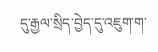དུ་རྒྱལ་སྲིད་བྱེད་དུ་འཇུག་ག་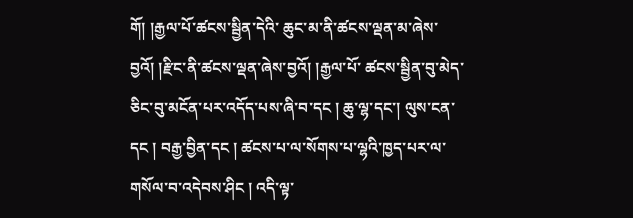གོ། །རྒྱལ་པོ་ཚངས་སྦྱིན་དེའི་ ཆུང་མ་ནི་ཚངས་ལྡན་མ་ཞེས་བྱའོ། །རྫིང་ནི་ཚངས་ལྡན་ཞེས་བྱའོ། །རྒྱལ་པོ་ ཚངས་སྦྱིན་བུ་མེད་ཅིང་བུ་མངོན་པར་འདོད་པས་ཞི་བ་དང ། ཆུ་ལྷ་དང་། ལུས་ངན་དང ། བརྒྱ་བྱིན་དང ། ཚངས་པ་ལ་སོགས་པ་ལྷའི་ཁྱད་པར་ལ་ གསོལ་བ་འདེབས་ཤིང ། འདི་ལྟ་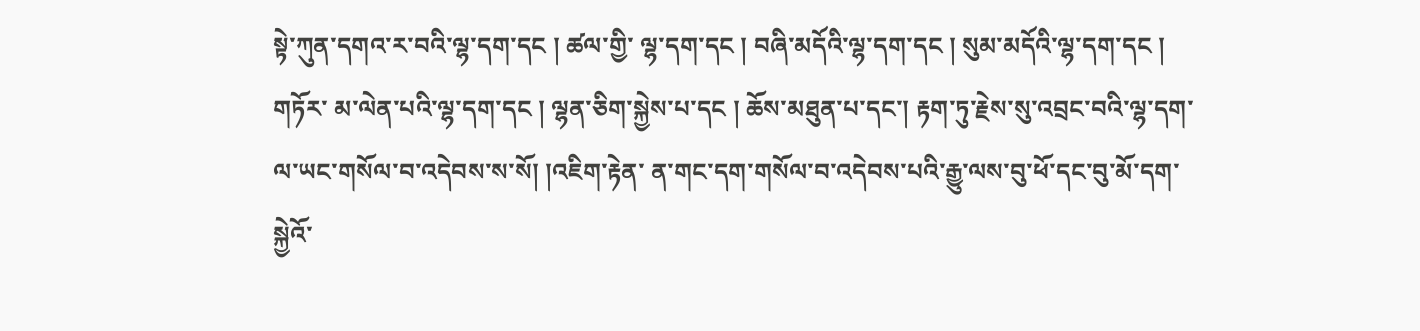སྟེ་ཀུན་དགའ་ར་བའི་ལྷ་དག་དང ། ཚལ་གྱི་ ལྷ་དག་དང ། བཞི་མདོའི་ལྷ་དག་དང ། སུམ་མདོའི་ལྷ་དག་དང ། གཏོར་ མ་ལེན་པའི་ལྷ་དག་དང ། ལྷན་ཅིག་སྐྱེས་པ་དང ། ཆོས་མཐུན་པ་དང་། རྟག་ཏུ་རྗེས་སུ་འབྲང་བའི་ལྷ་དག་ལ་ཡང་གསོལ་བ་འདེབས་ས་སོ། །འཇིག་རྟེན་ ན་གང་དག་གསོལ་བ་འདེབས་པའི་རྒྱུ་ལས་བུ་ཕོ་དང་བུ་མོ་དག་སྐྱེའོ་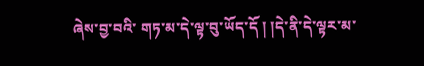ཞེས་བྱ་བའི་ གཏ་མ་དེ་ལྟ་བུ་ཡོད་དོ ། །དེ་ནི་དེ་ལྟར་མ་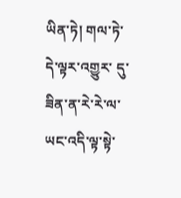ཡིན་ཏེ། གལ་ཏེ་དེ་ལྟར་འགྱུར་ དུ་ཟིན་ན་རེ་རེ་ལ་ཡང་འདི་ལྟ་སྟེ་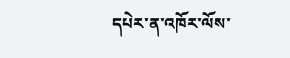དཔེར་ན་འཁོར་ལོས་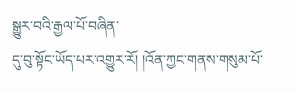སྒྱུར་བའི་རྒྱལ་པོ་བཞིན་
དུ་བུ་སྟོང་ཡོད་པར་འགྱུར་རོ། །འོན་ཀྱང་གནས་གསུམ་པོ་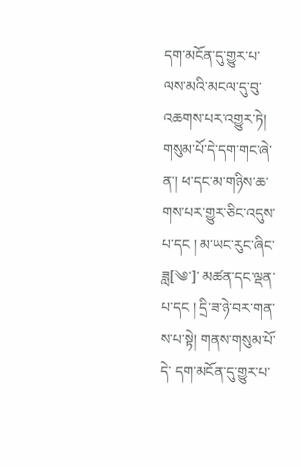དག་མངོན་དུ་གྱུར་པ་ ལས་མའི་མངལ་དུ་བུ་འཆགས་པར་འགྱུར་ཏེ། གསུམ་པོ་དེ་དག་གང་ཞེ་ན་། ཕ་དང་མ་གཉིས་ཆ་གས་པར་གྱུར་ཅིང་འདུས་པ་དང ། མ་ཡང་རུང་ཞིང་ཟླ[༄་]་ མཚན་དང་ལྡན་པ་དང ། དྲི་ཟ་ཉེ་བར་གན་ས་པ་སྟེ། གནས་གསུམ་པོ་དེ་ དག་མངོན་དུ་གྱུར་པ་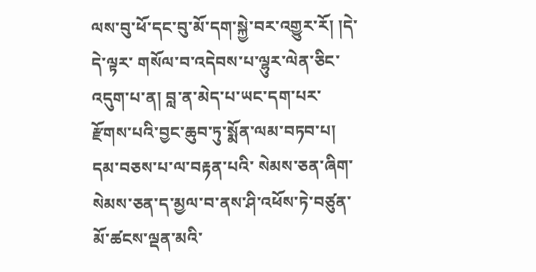ལས་བུ་ཕོ་དང་བུ་མོ་དག་སྐྱེ་བར་འགྱུར་རོ། །དེ་དེ་ལྟར་ གསོལ་བ་འདེབས་པ་ལྷུར་ལེན་ཅིང་འདུག་པ་ན། བླ་ན་མེད་པ་ཡང་དག་པར་ རྫོགས་པའི་བྱང་ཆུབ་ཏུ་སྨོན་ལམ་བཏབ་པ། དམ་བཅས་པ་ལ་བརྟན་པའི་ སེམས་ཅན་ཞིག་སེམས་ཅན་ད་མྱལ་བ་ནས་ཤི་འཕོས་ཏེ་བཙུན་མོ་ཚངས་ལྡན་མའི་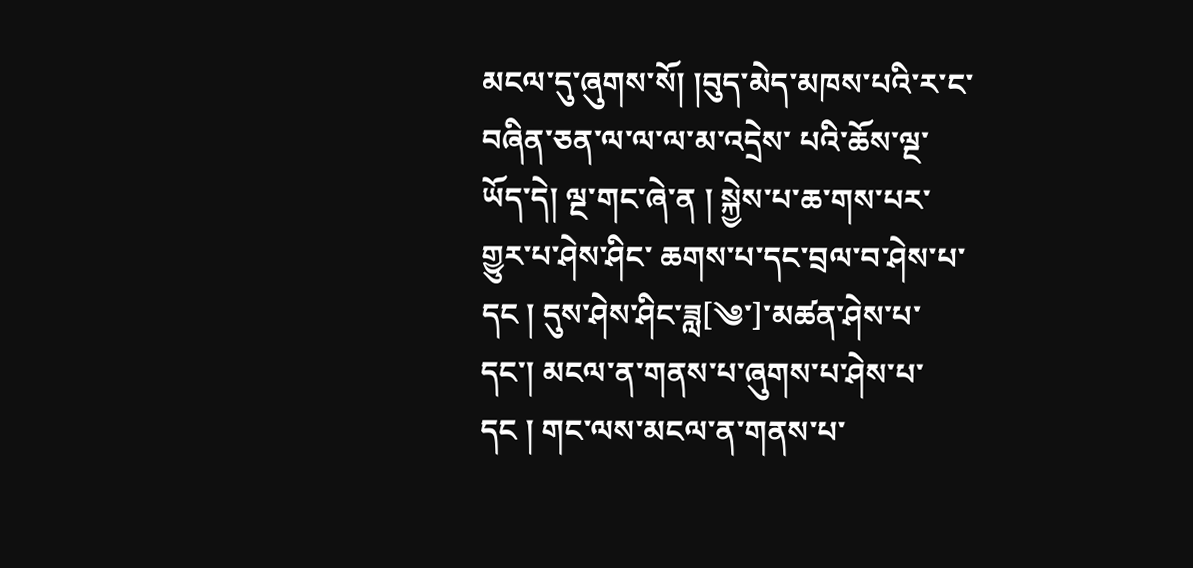མངལ་དུ་ཞུགས་སོ། །བུད་མེད་མཁས་པའི་ར་ང་བཞིན་ཅན་ལ་ལ་ལ་མ་འདྲེས་ པའི་ཆོས་ལྔ་ཡོད་དེ། ལྔ་གང་ཞེ་ན ། སྐྱེས་པ་ཆ་གས་པར་གྱུར་པ་ཤེས་ཤིང་ ཆགས་པ་དང་བྲལ་བ་ཤེས་པ་དང ། དུས་ཤེས་ཤིང་ཟླ[༄་]་མཚན་ཤེས་པ་དང་། མངལ་ན་གནས་པ་ཞུགས་པ་ཤེས་པ་དང ། གང་ལས་མངལ་ན་གནས་པ་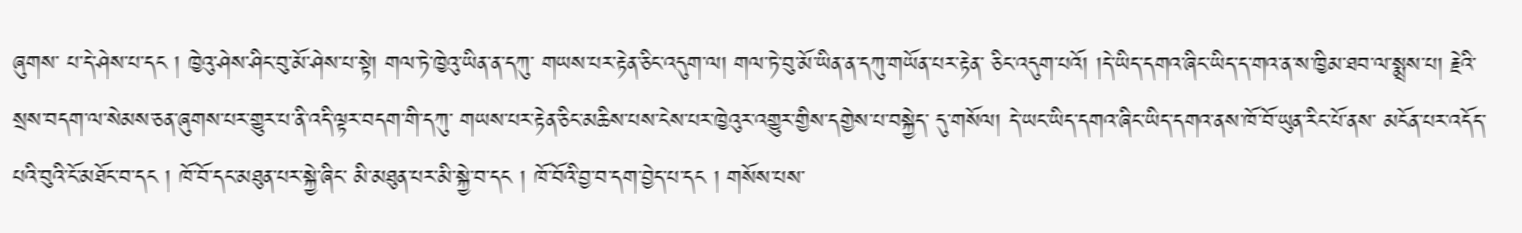ཞུགས་ པ་དེ་ཤེས་པ་དང ། ཁྱེའུ་ཤེས་ཤིང་བུ་མོ་ཤེས་པ་སྟེ། གལ་ཏེ་ཁྱེའུ་ཡིན་ན་དཀུ་ གཡས་པར་རྟེན་ཅིང་འདུག་ལ། གལ་ཏེ་བུ་མོ་ཡིན་ན་དཀུ་གཡོན་པར་རྟེན་ ཅིང་འདུག་པའོ། །དེ་ཡིད་དགའ་ཞིང་ཡིད་ད་གའ་ན་ས་ཁྱིམ་ཐབ་ལ་སྨྲས་པ། རྗེའི་སྲས་བདག་ལ་སེམས་ཅན་ཞུགས་པར་གྱུར་པ་ནི་འདི་ལྟར་བདག་གི་དཀུ་ གཡས་པར་རྟེན་ཅིང་མཆིས་པས་ངེས་པར་ཁྱེའུར་འགྱུར་གྱིས་དགྱེས་པ་བསྐྱེད་ དུ་གསོལ། དེ་ཡང་ཡིད་དགའ་ཞིང་ཡིད་དགའ་ནས་ཁོ་བོ་ཡུན་རིང་པོ་ནས་ མངོན་པར་འདོད་པའི་བུའི་ངོ་མཐོང་བ་དང ། ཁོ་བོ་དང་མཐུན་པར་སྐྱེ་ཞིང་ མི་མཐུན་པར་མི་སྐྱེ་བ་དང ། ཁོ་བོའི་བྱ་བ་དག་བྱེད་པ་དང ། གསོས་པས་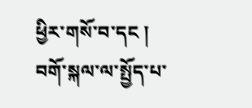ཕྱིར་གསོ་བ་དང ། བགོ་སྐལ་ལ་སྤྱོད་པ་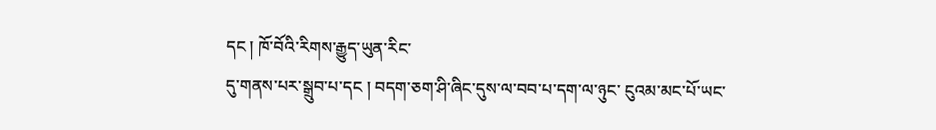དང ། ཁོ་བོའི་རིགས་རྒྱུད་ཡུན་རིང་
དུ་གནས་པར་སྒྲུབ་པ་དང ། བདག་ཅག་ཤི་ཞིང་དུས་ལ་བབ་པ་དག་ལ་ཉུང་ ངུའམ་མང་པོ་ཡང་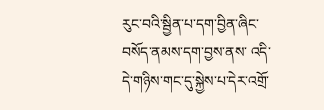རུང་བའི་སྦྱིན་པ་དག་བྱིན་ཞིང་བསོད་ནམས་དག་བྱས་ནས་ འདི་དེ་གཉིས་གང་དུ་སྐྱེས་པ་དེར་འགྲོ་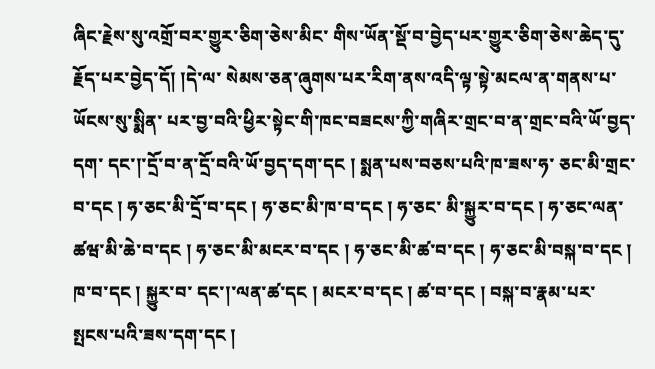ཞིང་རྗེས་སུ་འགྲོ་བར་གྱུར་ཅིག་ཅེས་མིང་ གིས་ཡོན་སྡོ་བ་བྱེད་པར་གྱུར་ཅིག་ཅེས་ཆེད་དུ་རྗོད་པར་བྱེད་དོ། །དེ་ལ་ སེམས་ཅན་ཞུགས་པར་རིག་ནས་འདི་ལྟ་སྟེ་མངལ་ན་གནས་པ་ཡོངས་སུ་སྨིན་ པར་བྱ་བའི་ཕྱིར་སྟེང་གི་ཁང་བཟངས་ཀྱི་གཞིར་གྲང་བ་ན་གྲང་བའི་ཡོ་བྱད་དག་ དང་།་དྲོ་བ་ན་དྲོ་བའི་ཡོ་བྱད་དག་དང ། སྨན་པས་བཅས་པའི་ཁ་ཟས་ཧ་ ཅང་མི་གྲང་བ་དང ། ཧ་ཅང་མི་དྲོ་བ་དང ། ཧ་ཅང་མི་ཁ་བ་དང ། ཧ་ཅང་ མི་སྐྱུར་བ་དང ། ཧ་ཅང་ལན་ཚཝ་མི་ཆེ་བ་དང ། ཧ་ཅང་མི་མངར་བ་དང ། ཧ་ཅང་མི་ཚ་བ་དང ། ཧ་ཅང་མི་བསྐ་བ་དང ། ཁ་བ་དང ། སྐྱུར་བ་ དང་།་ལན་ཚ་དང ། མངར་བ་དང ། ཚ་བ་དང ། བསྐ་བ་རྣམ་པར་ སྤངས་པའི་ཟས་དག་དང །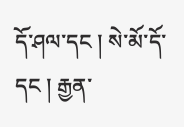དོ་ཤལ་དང ། སེ་མོ་དོ་དང ། རྒྱན་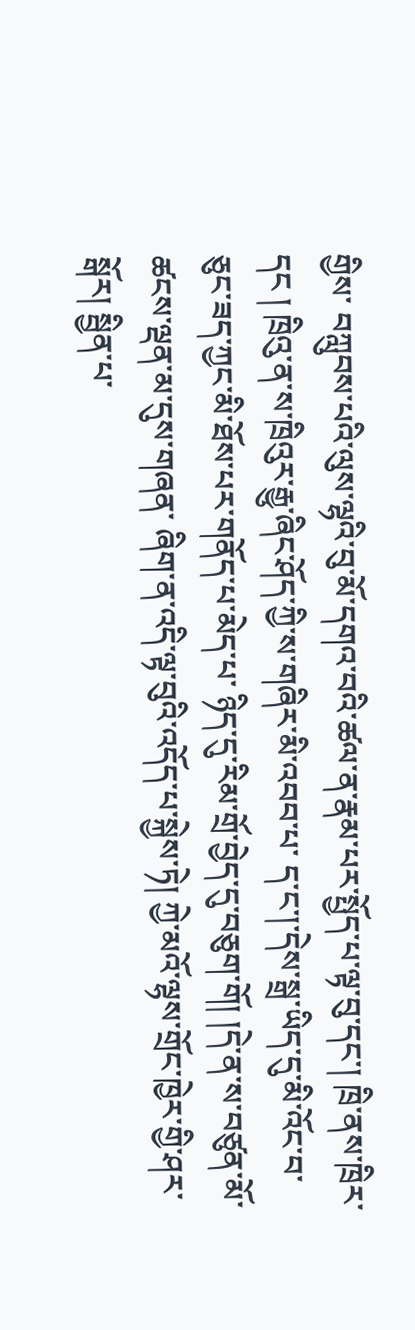གྱིས་ བཀླུབས་པའི་ལུས་ལྷའི་བུ་མོ་དགའ་བའི་ཚལ་ན་རྣམ་པར་སྤྱོད་པ་ལྟ་བུ་དང་། ཁྲི་ནས་ཁྲིར་དང ། ཁྲིའུ་ན་ས་ཁྲིའུར་རྒྱུ་ཞིང་ཤོད་ཀྱི་ས་གཞིར་མི་འབབ་པ་ ད་ང་།་དེས་སྒྲ་ཡིད་དུ་མི་འོང་བ་ཅུང་ཟད་ཀྱང་མི་ཐོས་པར་གནོད་པ་མེད་པ་ ཉིད་དུ་རིམ་གྲོ་བྱེད་དུ་བཅུག་གོ། །དེ་ན་ས་བཙུན་མོ་ཚངས་ལྡན་མ་དུས་གཞན་ ཞིག་ན་འདི་ལྟ་བུའི་འདོད་པ་སྐྱེས་ཏེ། ཀྱེ་མའོ་ལྷས་གྲོང་ཁྱེར་གྱི་ཤར་སྒོར། སྦྱིན་པ་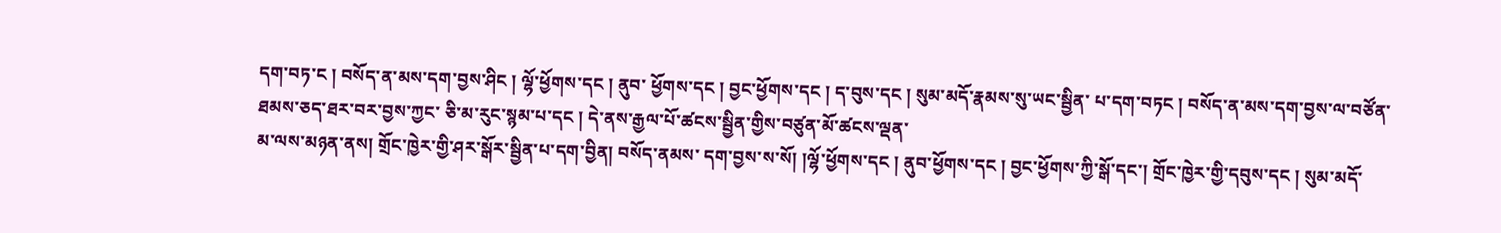དག་བཏ་ང ། བསོད་ན་མས་དག་བྱས་ཤིང ། ལྷོ་ཕྱོགས་དང ། ནུབ་ ཕྱོགས་དང ། བྱང་ཕྱོགས་དང ། ད་བུས་དང ། སུམ་མདོ་རྣམས་སུ་ཡང་སྦྱིན་ པ་དག་བཏང ། བསོད་ན་མས་དག་བྱས་ལ་བཙོན་ཐམས་ཅད་ཐར་བར་བྱས་ཀྱང་ ཅི་མ་རུང་སྙམ་པ་དང ། དེ་ནས་རྒྱལ་པོ་ཚངས་སྦྱིན་གྱིས་བཙུན་མོ་ཚངས་ལྡན་
མ་ལས་མཉན་ནས། གྲོང་ཁྱེར་གྱི་ཤར་སྒོར་སྦྱིན་པ་དག་བྱིན། བསོད་ནམས་ དག་བྱས་ས་སོ། །ལྷོ་ཕྱོགས་དང ། ནུབ་ཕྱོགས་དང ། བྱང་ཕྱོགས་ཀྱི་སྒོ་དང་། གྲོང་ཁྱེར་གྱི་དབུས་དང ། སུམ་མདོ་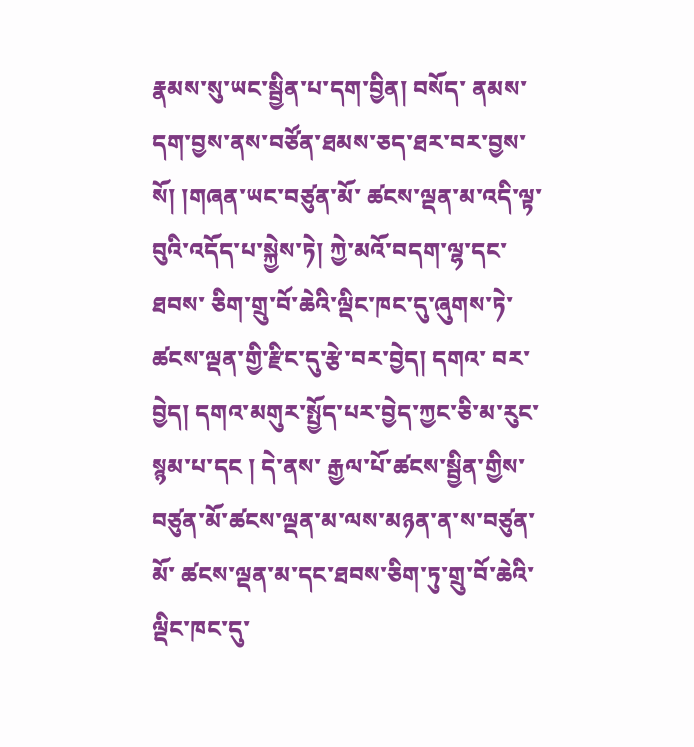རྣམས་སུ་ཡང་སྦྱིན་པ་དག་བྱིན། བསོད་ ནམས་དག་བྱས་ནས་བཙོན་ཐམས་ཅད་ཐར་བར་བྱས་སོ། །གཞན་ཡང་བཙུན་མོ་ ཚངས་ལྡན་མ་འདི་ལྟ་བུའི་འདོད་པ་སྐྱེས་ཏེ། ཀྱེ་མའོ་བདག་ལྷ་དང་ཐབས་ ཅིག་གྲུ་བོ་ཆེའི་ལྡིང་ཁང་དུ་ཞུགས་ཏེ་ཚངས་ལྡན་གྱི་རྫིང་དུ་རྩེ་བར་བྱེད། དགའ་ བར་བྱེད། དགའ་མགུར་སྤྱོད་པར་བྱེད་ཀྱང་ཅི་མ་རུང་སྙམ་པ་དང ། དེ་ནས་ རྒྱལ་པོ་ཚངས་སྦྱིན་གྱིས་བཙུན་མོ་ཚངས་ལྡན་མ་ལས་མཉན་ན་ས་བཙུན་མོ་ ཚངས་ལྡན་མ་དང་ཐབས་ཅིག་ཏུ་གྲུ་བོ་ཆེའི་ལྡིང་ཁང་དུ་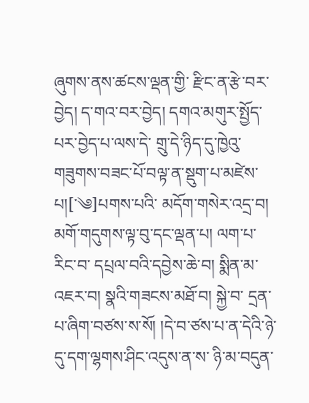ཞུགས་ནས་ཚངས་ལྡན་གྱི་ རྫིང་ན་རྩེ་བར་བྱེད། ད་གའ་བར་བྱེད། དགའ་མགུར་སྤྱོད་པར་བྱེད་པ་ལས་དེ་ གྲུ་དེ་ཉིད་དུ་ཁྱེའུ་གཟུགས་བཟང་པོ་བལྟ་ན་སྡུག་པ་མཛེས་པ།[་༄]པགས་པའི་ མདོག་གསེར་འདྲ་བ། མགོ་གདུགས་ལྟ་བུ་དང་ལྡན་པ། ལག་པ་རིང་བ་ དཔྲལ་བའི་དབྱེས་ཆེ་བ། སྨིན་མ་འཇར་བ། སྣའི་གཟངས་མཐོ་བ། སྐྱེ་བ་ དྲན་པ་ཞིག་བཙས་ས་སོ། །དེ་བ་ཙས་པ་ན་དེའི་ཉེ་དུ་དག་ལྷགས་ཤིང་འདུས་ན་ས་ ཉི་མ་བདུན་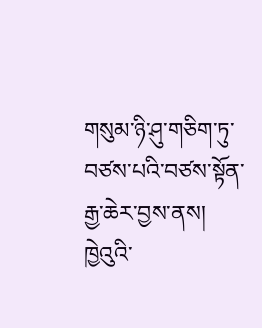གསུམ་ཉི་ཤུ་གཅིག་ཏུ་བཙས་པའི་བཙས་སྟོན་རྒྱ་ཆེར་བྱས་ནས། ཁྱེའུའི་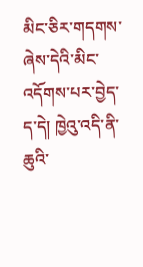མིང་ཅིར་གདགས་ཞེས་དེའི་མིང་འདོགས་པར་བྱེད་ད་དེ། ཁྱེའུ་འདི་ནི་ ཆུའི་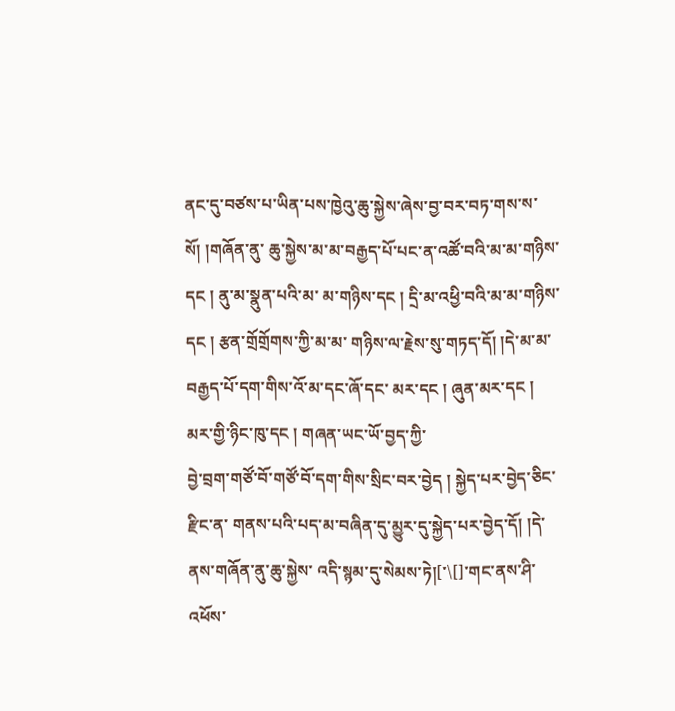ནང་དུ་བཙས་པ་ཡིན་པས་ཁྱེའུ་ཆུ་སྐྱེས་ཞེས་བྱ་བར་བཏ་གས་ས་སོ། །གཞོན་ནུ་ ཆུ་སྐྱེས་མ་མ་བརྒྱད་པོ་པང་ན་འཚོ་བའི་མ་མ་གཉིས་དང ། ནུ་མ་སྣུན་པའི་མ་ མ་གཉིས་དང ། དྲི་མ་འཕྱི་བའི་མ་མ་གཉིས་དང ། རྩན་གྲོགྲོགས་ཀྱི་མ་མ་ གཉིས་ལ་རྗེས་སུ་གཏད་དོ། །དེ་མ་མ་བརྒྱད་པོ་དག་གིས་འོ་མ་དང་ཞོ་དང་ མར་དང ། ཞུན་མར་དང ། མར་གྱི་ཉིང་ཁུ་དང ། གཞན་ཡང་ཡོ་བྱད་ཀྱི་
བྱེ་བྲག་གཙོ་བོ་གཙོ་བོ་དག་གིས་སྲིང་བར་བྱེད ། སྐྱེད་པར་བྱེད་ཅིང་རྫིང་ན་ གནས་པའི་པད་མ་བཞིན་དུ་མྱུར་དུ་སྐྱེད་པར་བྱེད་དོ། །དེ་ནས་གཞོན་ནུ་ཆུ་སྐྱེས་ འདི་སྙམ་དུ་སེམས་ཏེ།[་\[]་གང་ནས་ཤི་འཕོས་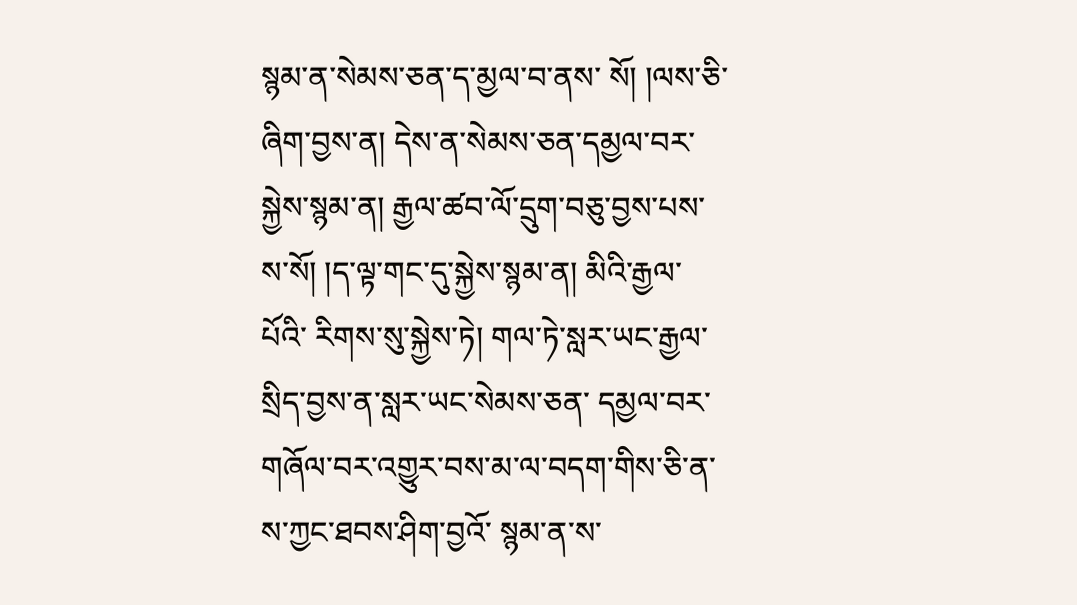སྙམ་ན་སེམས་ཅན་ད་མྱལ་བ་ནས་ སོ། །ལས་ཅི་ཞིག་བྱས་ན། དེས་ན་སེམས་ཅན་དམྱལ་བར་སྐྱེས་སྙམ་ན། རྒྱལ་ཚབ་ལོ་དྲུག་བཅུ་བྱས་པས་ས་སོ། །ད་ལྟ་གང་དུ་སྐྱེས་སྙམ་ན། མིའི་རྒྱལ་པོའི་ རིགས་སུ་སྐྱེས་ཏེ། གལ་ཏེ་སླར་ཡང་རྒྱལ་སྲིད་བྱས་ན་སླར་ཡང་སེམས་ཅན་ དམྱལ་བར་གཞོལ་བར་འགྱུར་བས་མ་ལ་བདག་གིས་ཅི་ན་ས་ཀྱང་ཐབས་ཤིག་བྱའོ་ སྙམ་ན་ས་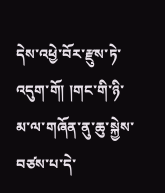དེས་འཕྱེ་བོར་རྫུས་ཏེ་འདུག་གོ། །གང་གི་ཉི་མ་ལ་གཞོན་ནུ་ཆུ་སྐྱེས་ བཙས་པ་དེ་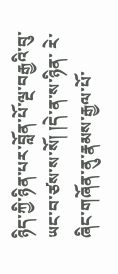ཉིད་ཀྱི་ཉིན་པར་བློན་པོ་ལྔ་བརྒྱའི་བུ་ཡང་བ་ཙས་ས་སོ། །དེ་ན་ས་ཉིན་ རེ་ཞིང་གཞོན་ནུ་རྣམས་རྒྱལ་པོ་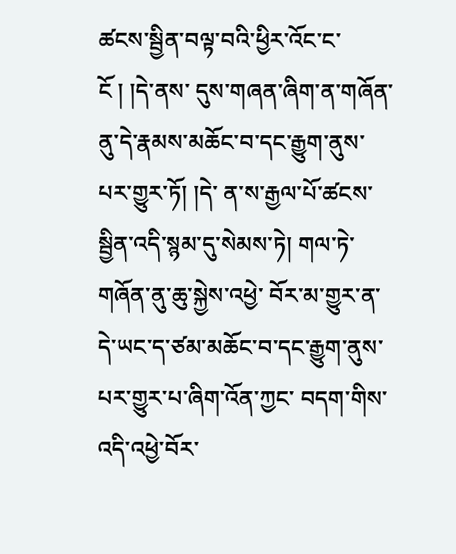ཚངས་སྦྱིན་བལྟ་བའི་ཕྱིར་འོང་ང་ངོ ། །དེ་ནས་ དུས་གཞན་ཞིག་ན་གཞོན་ནུ་དེ་རྣམས་མཆོང་བ་དང་རྒྱུག་ནུས་པར་གྱུར་ཏོ། །དེ་ ན་ས་རྒྱལ་པོ་ཚངས་སྦྱིན་འདི་སྙམ་དུ་སེམས་ཏེ། གལ་ཏེ་གཞོན་ནུ་ཆུ་སྐྱེས་འཕྱེ་ བོར་མ་གྱུར་ན་དེ་ཡང་ད་ཙམ་མཆོང་བ་དང་རྒྱུག་ནུས་པར་གྱུར་པ་ཞིག་འོན་ཀྱང་ བདག་གིས་འདི་འཕྱེ་བོར་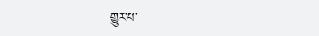གྱུར་པ་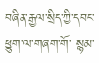བཞིན་རྒྱལ་སྲིད་ཀྱི་དབང་ཕྱུག་ལ་གཞག་གོ་ སྙམ་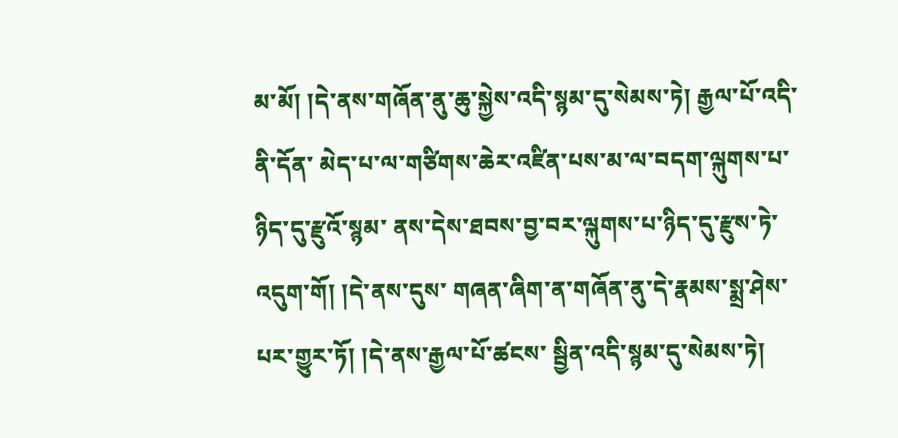མ་མོ། །དེ་ནས་གཞོན་ནུ་ཆུ་སྐྱེས་འདི་སྙམ་དུ་སེམས་ཏེ། རྒྱལ་པོ་འདི་ནི་དོན་ མེད་པ་ལ་གཙིགས་ཆེར་འཛིན་པས་མ་ལ་བདག་ལྐུགས་པ་ཉིད་དུ་རྫུའོ་སྙམ་ ནས་དེས་ཐབས་བྱ་བར་ལྐུགས་པ་ཉིད་དུ་རྫུས་ཏེ་འདུག་གོ། །དེ་ནས་དུས་ གཞན་ཞིག་ན་གཞོན་ནུ་དེ་རྣམས་སྨྲ་ཤེས་པར་གྱུར་ཏོ། །དེ་ནས་རྒྱལ་པོ་ཚངས་ སྦྱིན་འདི་སྙམ་དུ་སེམས་ཏེ།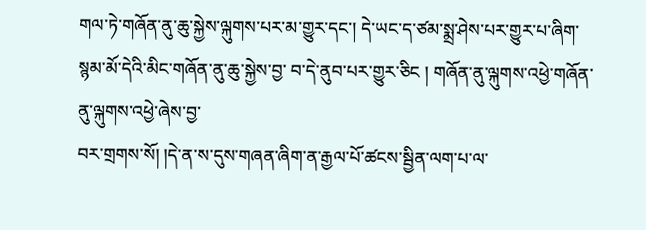གལ་ཏེ་གཞོན་ནུ་ཆུ་སྐྱེས་ལྐུགས་པར་མ་གྱུར་དང་། དེ་ཡང་ད་ཙམ་སྨྲ་ཤེས་པར་གྱུར་པ་ཞིག་སྙམ་མོ་དེའི་མིང་གཞོན་ནུ་ཆུ་སྐྱེས་བྱ་ བ་དེ་ནུབ་པར་གྱུར་ཅིང ། གཞོན་ནུ་ལྐུགས་འཕྱེ་གཞོན་ནུ་ལྐུགས་འཕྱེ་ཞེས་བྱ་
བར་གྲགས་སོ། །དེ་ན་ས་དུས་གཞན་ཞིག་ན་རྒྱལ་པོ་ཚངས་སྦྱིན་ལག་པ་ལ་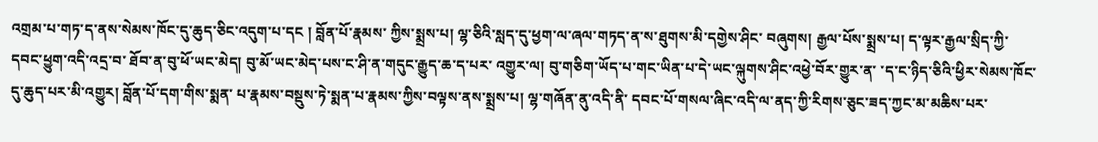འགྲམ་པ་གཏ་ད་ནས་སེམས་ཁོང་དུ་ཆུད་ཅིང་འདུག་པ་དང ། བློན་པོ་རྣམས་ ཀྱིས་སྨྲས་པ། ལྷ་ཅིའི་སླད་དུ་ཕྱག་ལ་ཞལ་གཏད་ན་ས་ཐུགས་མི་དགྱེས་ཤིང་ བཞུགས། རྒྱལ་པོས་སྨྲས་པ། ད་ལྟར་རྒྱལ་སྲིད་ཀྱི་དབང་ཕྱུག་འདི་འདྲ་བ་ ཐོབ་ན་བུ་ཕོ་ཡང་མེད། བུ་མོ་ཡང་མེད་པས་ང་ཤི་ན་གདུང་རྒྱུད་ཆ་ད་པར་ འགྱུར་ལ། བུ་གཅིག་ཡོད་པ་གང་ཡིན་པ་དེ་ཡང་ལྐུགས་ཤིང་འཕྱེ་བོར་གྱུར་ན་ ་ད་ང་ཉིད་ཅིའི་ཕྱིར་སེམས་ཁོང་དུ་ཆུད་པར་མི་འགྱུར། བློན་པོ་དག་གིས་སྨན་ པ་རྣམས་བསྡུས་ཏེ་སྨན་པ་རྣམས་ཀྱིས་བལྟས་ནས་སྨྲས་པ། ལྷ་གཞོན་ནུ་འདི་ནི་ དབང་པོ་གསལ་ཞིང་འདི་ལ་ནད་ཀྱི་རིགས་ཅུང་ཟད་ཀྱང་མ་མཆིས་པར་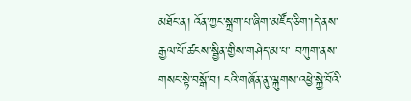མཐོང་ན། འོན་ཀྱང་སྐྲག་པ་ཞིག་མཛོད་ཅིག་།དེ་ནས་རྒྱལ་པོ་ཚངས་སྦྱིན་གྱིས་གཤེད་མ་པ་ བཀུག་ནས་གསང་སྟེ་བསྒོ་བ། ངའི་གཞོན་ནུ་ལྐུགས་འཕྱེ་སྐྱེ་བོའི་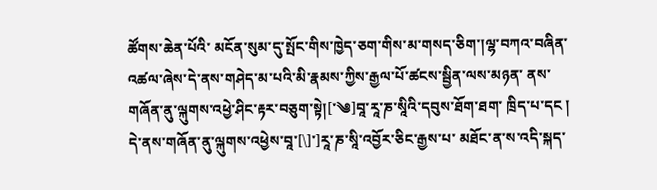ཚོགས་ཆེན་པོའི་ མངོན་སུམ་དུ་སྤོང་གིས་ཁྱེད་ཅག་གིས་མ་གསད་ཅིག་།ལྷ་བཀའ་བཞིན་ འཚལ་ཞེས་དེ་ནས་གཤེད་མ་པའི་མི་རྣམས་ཀྱིས་རྒྱལ་པོ་ཚངས་སྦྱིན་ལས་མཉན་ ནས་གཞོན་ནུ་ལྐུགས་འཕྱེ་ཤིང་རྟར་བཅུག་སྟེ།[་༄]བཱ་རཱ་ཎ་སཱིའི་དབུས་ཐོག་ཐག་ ཁྲིད་པ་དང ། དེ་ནས་གཞོན་ནུ་ལྐུགས་འཕྱེས་བཱ་[\]་]རཱ་ཎ་སཱི་འབྱོར་ཅིང་རྒྱས་པ་ མཐོང་ན་ས་འདི་སྐད་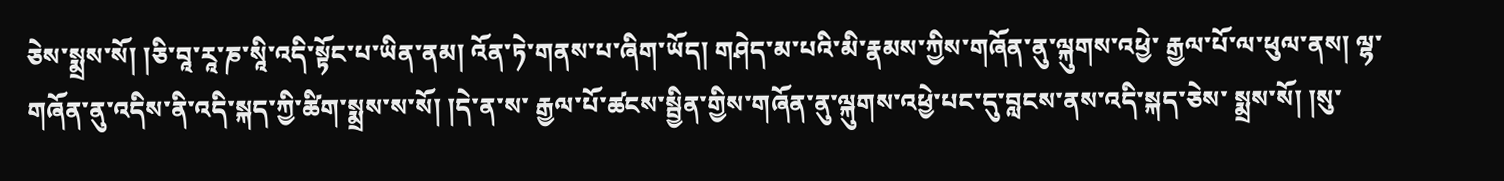ཅེས་སྨྲས་སོ། །ཅི་བཱ་རཱ་ཎ་སཱི་འདི་སྟོང་པ་ཡིན་ནམ། འོན་ཏེ་གནས་པ་ཞིག་ཡོད། གཤེད་མ་པའི་མི་རྣམས་ཀྱིས་གཞོན་ནུ་ལྐུགས་འཕྱེ་ རྒྱལ་པོ་ལ་ཕུལ་ནས། ལྷ་གཞོན་ནུ་འདིས་ནི་འདི་སྐད་ཀྱི་ཚིག་སྨྲས་ས་སོ། །དེ་ན་ས་ རྒྱལ་པོ་ཚངས་སྦྱིན་གྱིས་གཞོན་ནུ་ལྐུགས་འཕྱེ་པང་དུ་བླངས་ནས་འདི་སྐད་ཅེས་ སྨྲས་སོ། །སུ་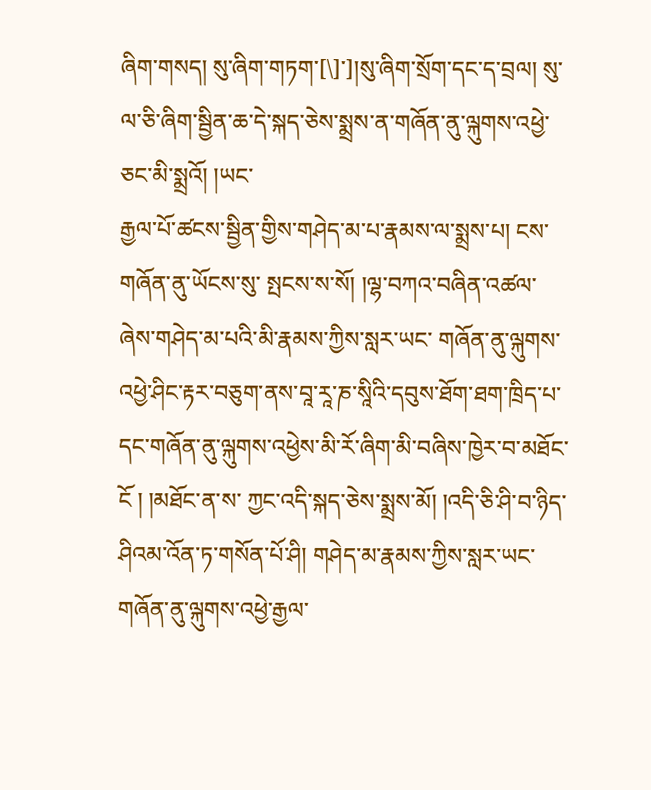ཞིག་གསད། སུ་ཞིག་གཏག་[\]་]།སུ་ཞིག་སྲོག་དང་ད་བྲལ། སུ་ ལ་ཅི་ཞིག་སྦྱིན་ཆ་དེ་སྐད་ཅེས་སྨྲས་ན་གཞོན་ནུ་ལྐུགས་འཕྱེ་ཅང་མི་སྨྲའོ། །ཡང་
རྒྱལ་པོ་ཚངས་སྦྱིན་གྱིས་གཤེད་མ་པ་རྣམས་ལ་སྨྲས་པ། ངས་གཞོན་ནུ་ཡོངས་སུ་ སྤངས་ས་སོ། །ལྷ་བཀའ་བཞིན་འཚལ་ཞེས་གཤེད་མ་པའི་མི་རྣམས་ཀྱིས་སླར་ཡང་ གཞོན་ནུ་ལྐུགས་འཕྱེ་ཤིང་རྟར་བཅུག་ནས་བཱ་རཱ་ཎ་སཱིའི་དབུས་ཐོག་ཐག་ཁྲིད་པ་ དང་གཞོན་ནུ་ལྐུགས་འཕྱེས་མི་རོ་ཞིག་མི་བཞིས་ཁྱེར་བ་མཐོང་ངོ ། །མཐོང་ན་ས་ ཀྱང་འདི་སྐད་ཅེས་སྨྲས་མོ། །འདི་ཅི་ཤི་བ་ཉིད་ཤིའམ་འོན་ཏ་གསོན་པོ་ཤི། གཤེད་མ་རྣམས་ཀྱིས་སླར་ཡང་གཞོན་ནུ་ལྐུགས་འཕྱེ་རྒྱལ་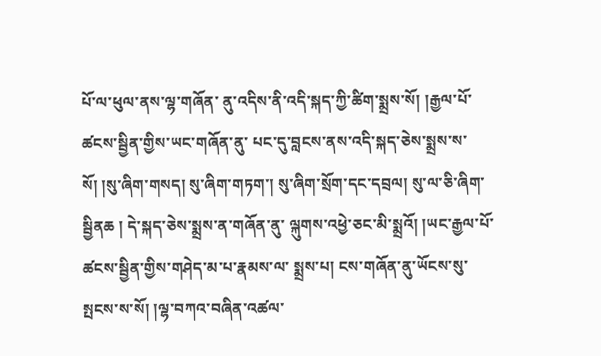པོ་ལ་ཕུལ་ནས་ལྷ་གཞོན་ ནུ་འདིས་ནི་འདི་སྐད་ཀྱི་ཚིག་སྨྲས་སོ། །རྒྱལ་པོ་ཚངས་སྦྱིན་གྱིས་ཡང་གཞོན་ནུ་ པང་དུ་བླངས་ནས་འདི་སྐད་ཅེས་སྨྲས་ས་སོ། །སུ་ཞིག་གསད། སུ་ཞིག་གཏག་། སུ་ཞིག་སྲོག་དང་དབྲལ། སུ་ལ་ཅི་ཞིག་སྦྱིནཆ ། དེ་སྐད་ཅེས་སྨྲས་ན་གཞོན་ནུ་ ལྐུགས་འཕྱེ་ཅང་མི་སྨྲའོ། །ཡང་རྒྱལ་པོ་ཚངས་སྦྱིན་གྱིས་གཤེད་མ་པ་རྣམས་ལ་ སྨྲས་པ། ངས་གཞོན་ནུ་ཡོངས་སུ་སྤངས་ས་སོ། །ལྷ་བཀའ་བཞིན་འཚལ་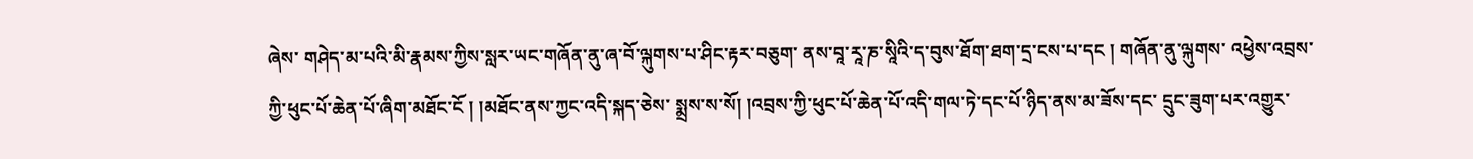ཞེས་ གཤེད་མ་པའི་མི་རྣམས་ཀྱིས་སླར་ཡང་གཞོན་ནུ་ཞ་བོ་ལྐུགས་པ་ཤིང་རྟར་བཅུག་ ནས་བཱ་རཱ་ཎ་སཱིའི་ད་བུས་ཐོག་ཐག་དྲ་ངས་པ་དང ། གཞོན་ནུ་ལྐུགས་ འཕྱེས་འབྲས་ཀྱི་ཕུང་པོ་ཆེན་པོ་ཞིག་མཐོང་ངོ ། །མཐོང་ནས་ཀྱང་འདི་སྐད་ཅེས་ སྨྲས་ས་སོ། །འབྲས་ཀྱི་ཕུང་པོ་ཆེན་པོ་འདི་གལ་ཏེ་དང་པོ་ཉིད་ནས་མ་ཟོས་དང་ དྲུང་ཟུག་པར་འགྱུར་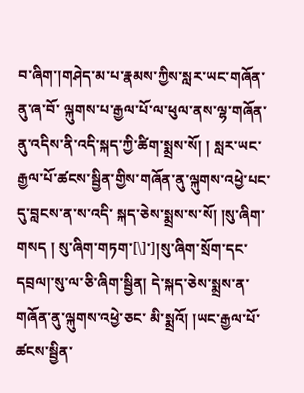བ་ཞིག་།གཤེད་མ་པ་རྣམས་ཀྱིས་སླར་ཡང་གཞོན་ནུ་ཞ་བོ་ ལྐུགས་པ་རྒྱལ་པོ་ལ་ཕུལ་ནས་ལྷ་གཞོན་ནུ་འདིས་ནི་འདི་སྐད་ཀྱི་ཚིག་སྨྲས་སོ། ། སླར་ཡང་རྒྱལ་པོ་ཚངས་སྦྱིན་གྱིས་གཞོན་ནུ་ལྐུགས་འཕྱེ་པང་དུ་བླངས་ན་ས་འདི་ སྐད་ཅེས་སྨྲས་ས་སོ། །སུ་ཞིག་གསད ། སུ་ཞིག་གཏག་[\]་]།སུ་ཞིག་སྲོག་དང་ དབྲལ།་སུ་ལ་ཅི་ཞིག་སྦྱིན། དེ་སྐད་ཅེས་སྨྲས་ན་གཞོན་ནུ་ལྐུགས་འཕྱེ་ཅང་ མི་སྨྲའོ། །ཡང་རྒྱལ་པོ་ཚངས་སྦྱིན་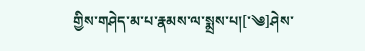གྱིས་གཤེད་མ་པ་རྣམས་ལ་སྨྲས་པ།[་༄]ཤེས་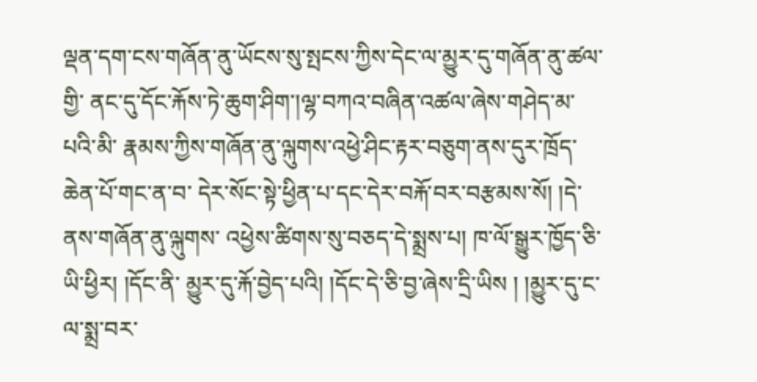ལྡན་དག་ངས་གཞོན་ནུ་ཡོངས་སུ་སྤངས་ཀྱིས་དེང་ལ་མྱུར་དུ་གཞོན་ནུ་ཚལ་གྱི་ ནང་དུ་དོང་རྐོས་ཏེ་ཆུག་ཤིག་།ལྷ་བཀའ་བཞིན་འཚལ་ཞེས་གཤེད་མ་པའི་མི་ རྣམས་ཀྱིས་གཞོན་ནུ་ལྐུགས་འཕྱེ་ཤིང་རྟར་བཅུག་ནས་དུར་ཁྲོད་ཆེན་པོ་གང་ན་བ་ དེར་སོང་སྟེ་ཕྱིན་པ་དང་དེར་བརྐོ་བར་བརྩམས་སོ། །དེ་ནས་གཞོན་ནུ་ལྐུགས་ འཕྱེས་ཚིགས་སུ་བཅད་དེ་སྨྲས་པ། ཁ་ལོ་སྒྱུར་ཁྱོད་ཅི་ཡི་ཕྱིར། །དོང་ནི་ མྱུར་དུ་རྐོ་བྱེད་པའི། །དོང་དེ་ཅི་བྱ་ཞེས་དྲི་ཡིས ། །མྱུར་དུ་ང་ལ་སྨྲ་བར་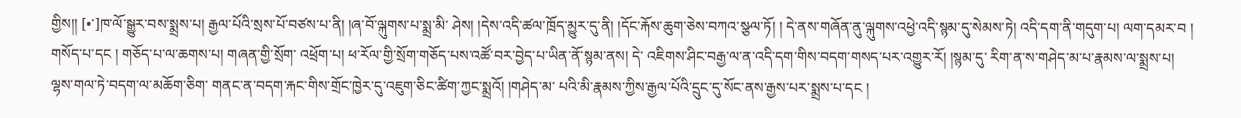གྱིས།། [•་]ཁ་ལོ་སྒྱུར་བས་སྨྲས་པ། རྒྱལ་པོའི་སྲས་པོ་བཙས་པ་ནི། །ཞ་བོ་ལྐུགས་པ་སྨྲ་མི་ ཤེས། །དེས་འདི་ཚལ་ཁྲོད་མྱུར་དུ་ནི། །དོང་རྐོས་ཆུག་ཅེས་བཀའ་སྩལ་ཏོ། ། དེ་ནས་གཞོན་ནུ་ལྐུགས་འཕྱེ་འདི་སྙམ་དུ་སེམས་ཏེ། འདི་དག་ནི་གདུག་པ། ལག་དམར་བ ། གསོད་པ་དང ། གཅོད་པ་ལ་ཆགས་པ། གཞན་གྱི་སྲོག་ འཕྲོག་པ། ཕ་རོལ་གྱི་སྲོག་གཅོད་པས་འཚོ་བར་བྱེད་པ་ཡིན་ནོ་སྙམ་ནས། དེ་ འཇིགས་ཤིང་བརྒྱ་ལ་ན་འདི་དག་གིས་བདག་གསད་པར་འགྱུར་རོ། །སྙམ་དུ་ རིག་ན་ས་གཤེད་མ་པ་རྣམས་ལ་སྨྲས་པ། ལྷས་གལ་ཏེ་བདག་ལ་མཆོག་ཅིག་ གནང་ན་བདག་རྐང་གིས་གྲོང་ཁྱེར་དུ་འཇུག་ཅིང་ཚིག་ཀྱང་སྨྲའོ། །གཤེད་མ་ པའི་མི་རྣམས་ཀྱིས་རྒྱལ་པོའི་དྲུང་དུ་སོང་ནས་རྒྱས་པར་སྨྲས་པ་དང །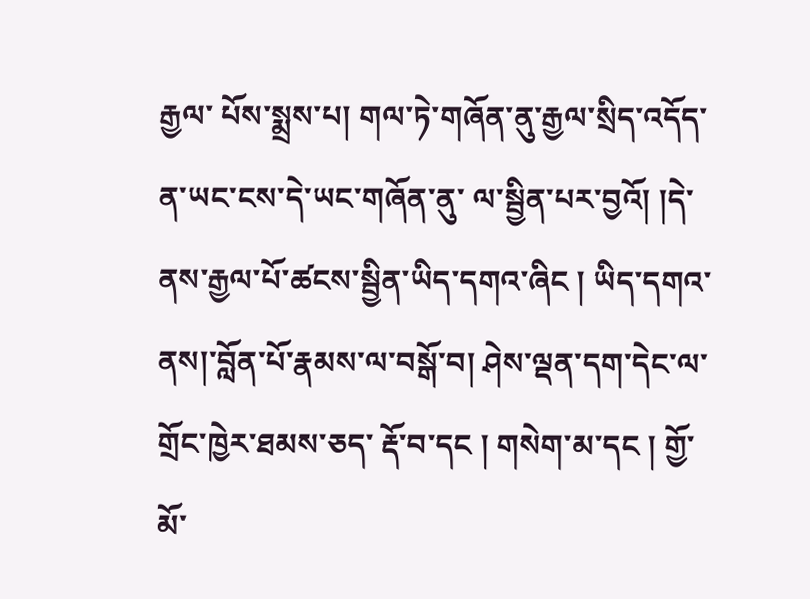རྒྱལ་ པོས་སྨྲས་པ། གལ་ཏེ་གཞོན་ནུ་རྒྱལ་སྲིད་འདོད་ན་ཡང་ངས་དེ་ཡང་གཞོན་ནུ་ ལ་སྦྱིན་པར་བྱའོ། །དེ་ནས་རྒྱལ་པོ་ཚངས་སྦྱིན་ཡིད་དགའ་ཞིང ། ཡིད་དགའ་ ནས།་བློན་པོ་རྣམས་ལ་བསྒོ་བ། ཤེས་ལྡན་དག་དེང་ལ་གྲོང་ཁྱེར་ཐམས་ཅད་ རྡོ་བ་དང ། གསེག་མ་དང ། གྱོ་མོ་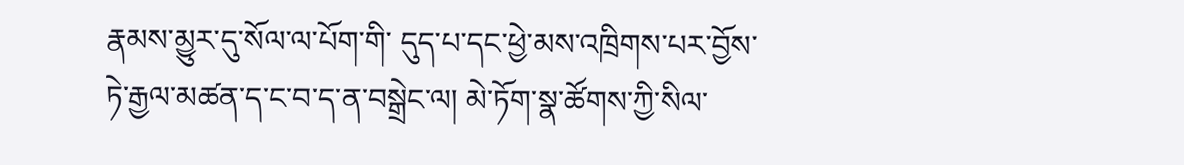རྣམས་མྱུར་དུ་སོལ་ལ་པོག་གི་ དུད་པ་དང་ཕྱེ་མས་འཁྲིགས་པར་བྱོས་ཏེ་རྒྱལ་མཚན་ད་ང་བ་ད་ན་བསྒྲེང་ལ། མེ་ཏོག་སྣ་ཚོགས་ཀྱི་སིལ་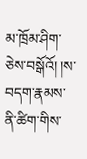མ་ཁྲོམ་ཤིག་ཅེས་བསྒོའོ། །ས་བདག་རྣམས་ནི་ཚིག་གིས་